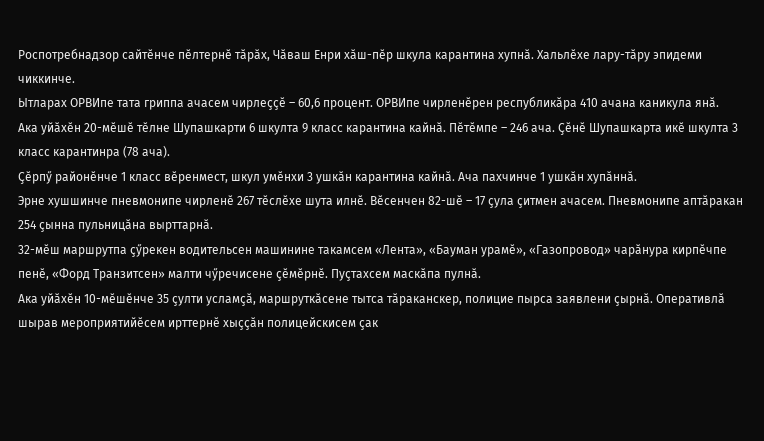Роспотребнадзор сайтӗнче пӗлтернӗ тӑрӑх, Чӑваш Енри хӑш-пӗр шкула карантина хупнӑ. Хальлӗхе лару-тӑру эпидеми чиккинче.
Ытларах ОРВИпе тата гриппа ачасем чирлеҫҫӗ – 60,6 процент. ОРВИпе чирленӗрен республикӑра 410 ачана каникула янӑ.
Ака уйӑхӗн 20-мӗшӗ тӗлне Шупашкарти 6 шкулта 9 класс карантина кайнӑ. Пӗтӗмпе – 246 ача. Ҫӗнӗ Шупашкарта икӗ шкулта 3 класс карантинра (78 ача).
Ҫӗрпӳ районӗнче 1 класс вӗренмест, шкул умӗнхи 3 ушкӑн карантина кайнӑ. Ача пахчинче 1 ушкӑн хупӑннӑ.
Эрне хушшинче пневмонипе чирленӗ 267 тӗслӗхе шута илнӗ. Вӗсенчен 82-шӗ – 17 ҫула ҫитмен ачасем. Пневмонипе аптӑракан 254 ҫынна пульницӑна вырттарнӑ.
32-мӗш маршрутпа ҫӳрекен водительсен машинине такамсем «Лента», «Бауман урамӗ», «Газопровод» чарӑнура кирпӗчпе пенӗ, «Форд Транзитсен» малти чӳречисене ҫӗмӗрнӗ. Пуҫтахсем маскӑпа пулнӑ.
Ака уйӑхӗн 10-мӗшӗнче 35 ҫулти усламҫӑ, маршруткӑсене тытса тӑраканскер, полицие пырса заявлени ҫырнӑ. Оперативлӑ шырав мероприятийӗсем ирттернӗ хыҫҫӑн полицейскисем ҫак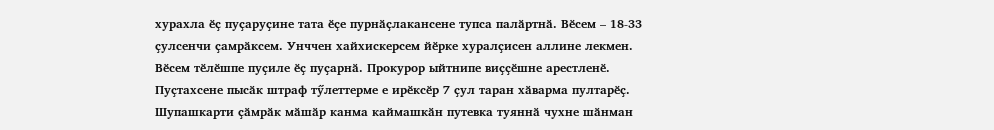хурахла ӗҫ пуҫаруҫине тата ӗҫе пурнӑҫлакансене тупса палӑртнӑ. Вӗсем – 18-33 ҫулсенчи ҫамрӑксем. Унччен хайхискерсем йӗрке хуралҫисен аллине лекмен.
Вӗсем тӗлӗшпе пуҫиле ӗҫ пуҫарнӑ. Прокурор ыйтнипе виҫҫӗшне арестленӗ. Пуҫтахсене пысӑк штраф тӳлеттерме е ирӗксӗр 7 ҫул таран хӑварма пултарӗҫ.
Шупашкарти ҫӑмрӑк мӑшӑр канма каймашкӑн путевка туяннӑ чухне шӑнман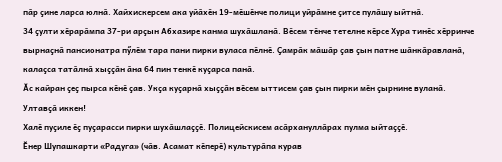пӑр ҫине ларса юлнӑ. Хайхискерсем ака уйӑхӗн 19-мӗшӗнче полици уйрӑмне ҫитсе пулӑшу ыйтнӑ.
34 ҫулти хӗрарӑмпа 37-ри арҫын Абхазире канма шухӑшланӑ. Вӗсем тӗнче тетелне кӗрсе Хура тинӗс хӗрринче вырнаҫнӑ пансионатра пӳлӗм тара пани пирки вуласа пӗлнӗ. Ҫамрӑк мӑшӑр ҫав ҫын патне шӑнкӑравланӑ, калаҫса татӑлнӑ хыҫҫӑн ӑна 64 пин тенкӗ куҫарса панӑ.
Ӑс кайран ҫеҫ пырса кӗнӗ ҫав. Укҫа куҫарнӑ хыҫҫӑн вӗсем ыттисем ҫав ҫын пирки мӗн ҫырнине вуланӑ. Ултавҫӑ иккен!
Халӗ пуҫиле ӗҫ пуҫарасси пирки шухӑшлаҫҫӗ. Полицейскисем асӑрхануллӑрах пулма ыйтаҫҫӗ.
Ӗнер Шупашкарти «Радуга» (чӑв. Асамат кӗперӗ) культурӑпа курав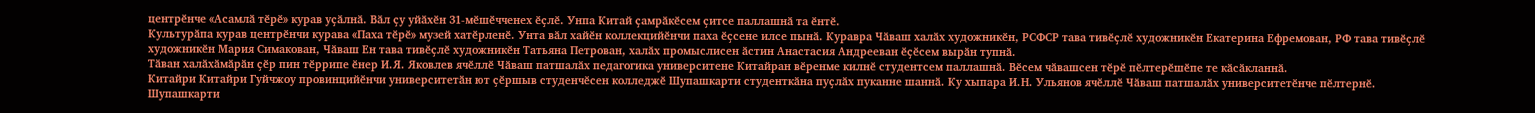центрӗнче «Асамлӑ тӗрӗ» курав уҫӑлнӑ. Вӑл ҫу уйӑхӗн 31-мӗшӗчченех ӗҫлӗ. Унпа Китай ҫамрӑкӗсем ҫитсе паллашнӑ та ӗнтӗ.
Культурӑпа курав центрӗнчи курава «Паха тӗрӗ» музей хатӗрленӗ. Унта вӑл хайӗн коллекцийӗнчи паха ӗҫсене илсе пынӑ. Куравра Чӑваш халӑх художникӗн, РСФСР тава тивӗҫлӗ художникӗн Екатерина Ефремован, РФ тава тивӗҫлӗ художникӗн Мария Симакован, Чӑваш Ен тава тивӗҫлӗ художникӗн Татьяна Петрован, халӑх промыслисен ӑстин Анастасия Андрееван ӗҫӗсем вырӑн тупнӑ.
Тӑван халӑхӑмӑрӑн ҫӗр пин тӗррипе ӗнер И.Я. Яковлев ячӗллӗ Чӑваш патшалӑх педагогика университене Китайран вӗренме килнӗ студентсем паллашнӑ. Вӗсем чӑвашсен тӗрӗ пӗлтерӗшӗпе те кӑсӑкланнӑ.
Китайри Китайри Гуйчжоу провинцийӗнчи университетӑн ют ҫӗршыв студенчӗсен колледжӗ Шупашкарти студенткӑна пуҫлӑх пуканне шаннӑ. Ку хыпара И.Н. Ульянов ячӗллӗ Чӑваш патшалӑх университетӗнче пӗлтернӗ.
Шупашкарти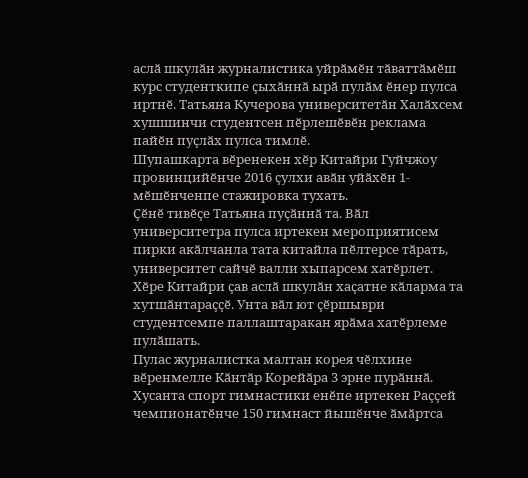аслӑ шкулӑн журналистика уйрӑмӗн тӑваттӑмӗш курс студенткипе ҫыхӑннӑ ырӑ пулӑм ӗнер пулса иртнӗ. Татьяна Кучерова университетӑн Халӑхсем хушшинчи студентсен пӗрлешӗвӗн реклама пайӗн пуҫлӑх пулса тимлӗ.
Шупашкарта вӗренекен хӗр Китайри Гуйчжоу провинцийӗнче 2016 ҫулхи авӑн уйӑхӗн 1-мӗшӗнченпе стажировка тухать.
Ҫӗнӗ тивӗҫе Татьяна пуҫӑннӑ та. Вӑл университетра пулса иртекен мероприятисем пирки акӑлчанла тата китайла пӗлтерсе тӑрать, университет сайчӗ валли хыпарсем хатӗрлет. Хӗре Китайри ҫав аслӑ шкулӑн хаҫатне кӑларма та хутшӑнтараҫҫӗ. Унта вӑл ют ҫӗршыври студентсемпе паллаштаракан ярӑма хатӗрлеме пулӑшать.
Пулас журналистка малтан корея чӗлхине вӗренмелле Кӑнтӑр Корейӑра 3 эрне пурӑннӑ.
Хусанта спорт гимнастики енӗпе иртекен Раҫҫей чемпионатӗнче 150 гимнаст йышӗнче ӑмӑртса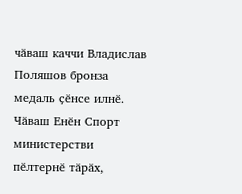чӑваш каччи Владислав Поляшов бронза медаль ҫӗнсе илнӗ.
Чӑваш Енӗн Спорт министерстви пӗлтернӗ тӑрӑх,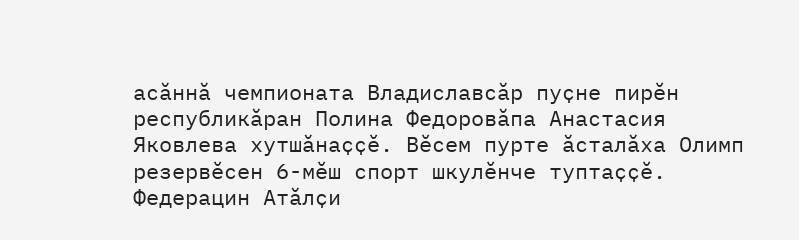асӑннӑ чемпионата Владиславсӑр пуҫне пирӗн республикӑран Полина Федоровӑпа Анастасия Яковлева хутшӑнаҫҫӗ. Вӗсем пурте ӑсталӑха Олимп резервӗсен 6-мӗш спорт шкулӗнче туптаҫҫӗ. Федерацин Атӑлҫи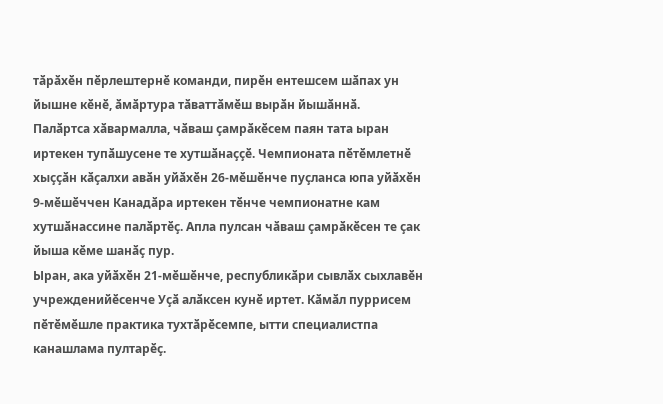тӑрӑхӗн пӗрлештернӗ команди, пирӗн ентешсем шӑпах ун йышне кӗнӗ, ӑмӑртура тӑваттӑмӗш вырӑн йышӑннӑ.
Палӑртса хӑвармалла, чӑваш ҫамрӑкӗсем паян тата ыран иртекен тупӑшусене те хутшӑнаҫҫӗ. Чемпионата пӗтӗмлетнӗ хыҫҫӑн кӑҫалхи авӑн уйӑхӗн 26-мӗшӗнче пуҫланса юпа уйӑхӗн 9-мӗшӗччен Канадӑра иртекен тӗнче чемпионатне кам хутшӑнассине палӑртӗҫ. Апла пулсан чӑваш ҫамрӑкӗсен те ҫак йыша кӗме шанӑҫ пур.
Ыран, ака уйӑхӗн 21-мӗшӗнче, республикӑри сывлӑх сыхлавӗн учрежденийӗсенче Уҫӑ алӑксен кунӗ иртет. Кӑмӑл пуррисем пӗтӗмӗшле практика тухтӑрӗсемпе, ытти специалистпа канашлама пултарӗҫ.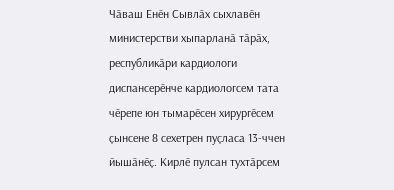Чӑваш Енӗн Сывлӑх сыхлавӗн министерстви хыпарланӑ тӑрӑх, республикӑри кардиологи диспансерӗнче кардиологсем тата чӗрепе юн тымарӗсен хирургӗсем ҫынсене 8 сехетрен пуҫласа 13-ччен йышӑнӗҫ. Кирлӗ пулсан тухтӑрсем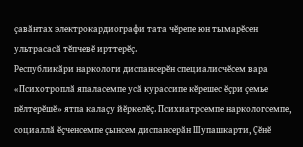ҫавӑнтах электрокардиографи тата чӗрепе юн тымарӗсен ультрасасӑ тӗпчевӗ ирттерӗҫ.
Республикӑри наркологи диспансерӗн специалисчӗсем вара «Психотроплӑ япаласемпе усӑ курассипе кӗрешес ӗҫри ҫемье пӗлтерӗшӗ» ятпа калаҫу йӗркелӗҫ. Психиатрсемпе наркологсемпе, социаллӑ ӗҫченсемпе ҫынсем диспансерӑн Шупашкарти, Ҫӗнӗ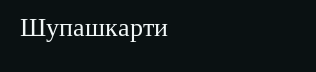Шупашкарти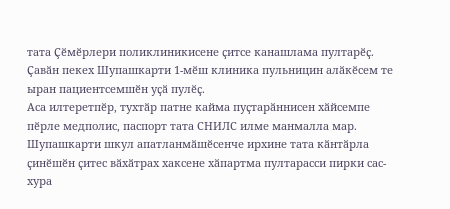тата Ҫӗмӗрлери поликлиникисене ҫитсе канашлама пултарӗҫ. Ҫавӑн пекех Шупашкарти 1-мӗш клиника пульницин алӑкӗсем те ыран пациентсемшӗн уҫӑ пулӗҫ.
Аса илтеретпӗр, тухтӑр патне кайма пуҫтарӑннисен хӑйсемпе пӗрле медполис, паспорт тата СНИЛС илме манмалла мар.
Шупашкарти шкул апатланмӑшӗсенче ирхине тата кӑнтӑрла ҫинӗшӗн ҫитес вӑхӑтрах хаксене хӑпартма пултарасси пирки сас-хура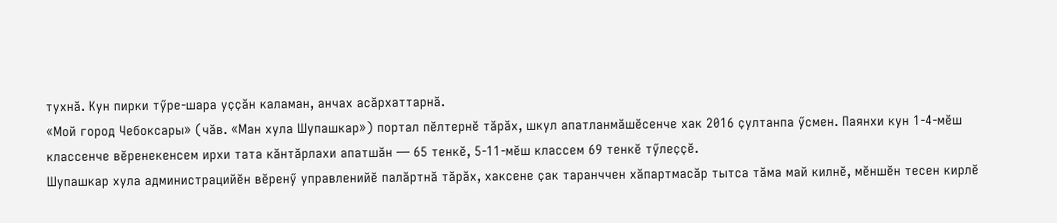тухнӑ. Кун пирки тӳре-шара уҫҫӑн каламан, анчах асӑрхаттарнӑ.
«Мой город Чебоксары» (чӑв. «Ман хула Шупашкар») портал пӗлтернӗ тӑрӑх, шкул апатланмӑшӗсенче хак 2016 ҫултанпа ӳсмен. Паянхи кун 1-4-мӗш классенче вӗренекенсем ирхи тата кӑнтӑрлахи апатшӑн — 65 тенкӗ, 5-11-мӗш классем 69 тенкӗ тӳлеҫҫӗ.
Шупашкар хула администрацийӗн вӗренӳ управленийӗ палӑртнӑ тӑрӑх, хаксене ҫак таранччен хӑпартмасӑр тытса тӑма май килнӗ, мӗншӗн тесен кирлӗ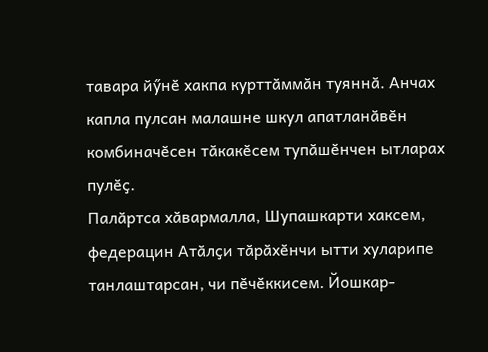тавара йӳнӗ хакпа курттӑммӑн туяннӑ. Анчах капла пулсан малашне шкул апатланӑвӗн комбиначӗсен тӑкакӗсем тупӑшӗнчен ытларах пулӗҫ.
Палӑртса хӑвармалла, Шупашкарти хаксем, федерацин Атӑлҫи тӑрӑхӗнчи ытти хуларипе танлаштарсан, чи пӗчӗккисем. Йошкар-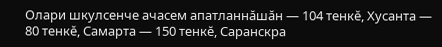Олари шкулсенче ачасем апатланнӑшӑн — 104 тенкӗ, Хусанта — 80 тенкӗ, Самарта — 150 тенкӗ, Саранскра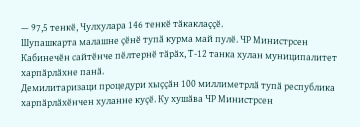— 97,5 тенкӗ, Чулхулара 146 тенкӗ тӑкаклаҫҫӗ.
Шупашкарта малашне ҫӗнӗ тупӑ курма май пулӗ. ЧР Министрсен Кабинечӗн сайтӗнче пӗлтернӗ тӑрӑх, Т-12 танка хулан муниципалитет харпӑрлӑхне панӑ.
Демилитаризаци процедури хыҫҫӑн 100 миллиметрлӑ тупӑ республика харпӑрлӑхӗнчен хуланне куҫӗ. Ку хушӑва ЧР Министрсен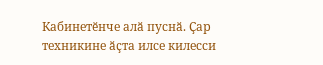Кабинетӗнче алӑ пуснӑ. Ҫар техникине ӑҫта илсе килесси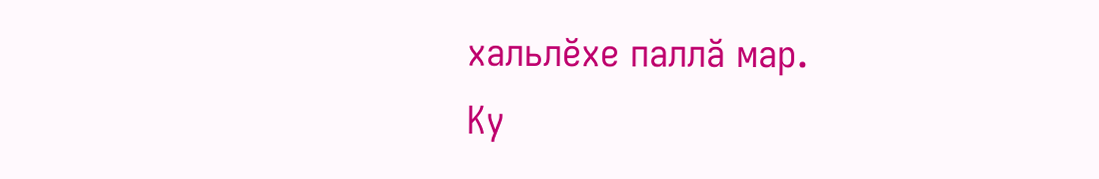хальлӗхе паллӑ мар.
Ку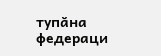тупӑна федераци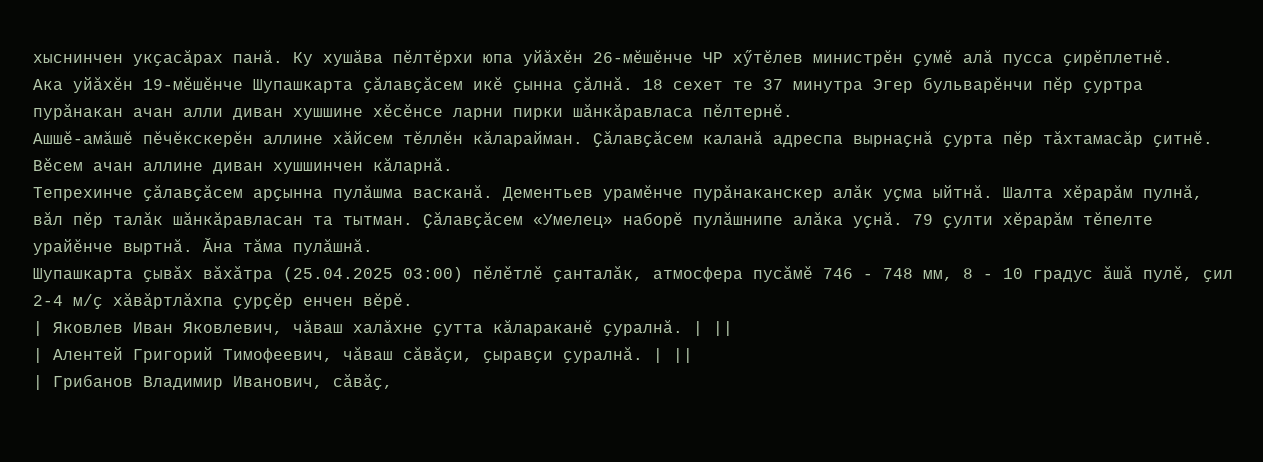хыснинчен укҫасӑрах панӑ. Ку хушӑва пӗлтӗрхи юпа уйӑхӗн 26-мӗшӗнче ЧР хӳтӗлев министрӗн ҫумӗ алӑ пусса ҫирӗплетнӗ.
Ака уйӑхӗн 19-мӗшӗнче Шупашкарта ҫӑлавҫӑсем икӗ ҫынна ҫӑлнӑ. 18 сехет те 37 минутра Эгер бульварӗнчи пӗр ҫуртра пурӑнакан ачан алли диван хушшине хӗсӗнсе ларни пирки шӑнкӑравласа пӗлтернӗ.
Ашшӗ-амӑшӗ пӗчӗкскерӗн аллине хӑйсем тӗллӗн кӑларайман. Ҫӑлавҫӑсем каланӑ адреспа вырнаҫнӑ ҫурта пӗр тӑхтамасӑр ҫитнӗ. Вӗсем ачан аллине диван хушшинчен кӑларнӑ.
Тепрехинче ҫӑлавҫӑсем арҫынна пулӑшма васканӑ. Дементьев урамӗнче пурӑнаканскер алӑк уҫма ыйтнӑ. Шалта хӗрарӑм пулнӑ, вӑл пӗр талӑк шӑнкӑравласан та тытман. Ҫӑлавҫӑсем «Умелец» наборӗ пулӑшнипе алӑка уҫнӑ. 79 ҫулти хӗрарӑм тӗпелте урайӗнче выртнӑ. Ӑна тӑма пулӑшнӑ.
Шупашкарта ҫывӑх вӑхӑтра (25.04.2025 03:00) пӗлӗтлӗ ҫанталӑк, атмосфера пусӑмӗ 746 - 748 мм, 8 - 10 градус ӑшӑ пулӗ, ҫил 2-4 м/ҫ хӑвӑртлӑхпа ҫурҫӗр енчен вӗрӗ.
| Яковлев Иван Яковлевич, чӑваш халӑхне ҫутта кӑлараканӗ ҫуралнӑ. | ||
| Алентей Григорий Тимофеевич, чӑваш сӑвӑҫи, ҫыравҫи ҫуралнӑ. | ||
| Грибанов Владимир Иванович, сӑвӑҫ,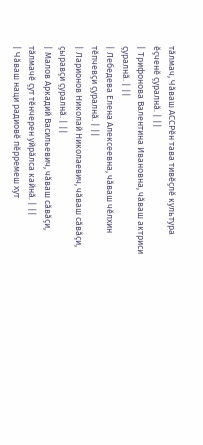тӑлмач, Чӑваш АССРӗн тава тивӗҫлӗ культура ӗҫченӗ ҫуралнӑ. | ||
| Трифонова Валентина Ивановна, чӑваш актриси ҫуралнӑ. | ||
| Лебедева Елена Алексеевна, чӑваш чӗлхин тӗпчевҫи ҫуралнӑ. | ||
| Ларионов Николай Николаевич, чӑваш сӑвӑҫи, ҫыравҫи ҫуралнӑ. | ||
| Малов Аркадий Васильевич, чӑваш сӑвӑҫи, тӑлмачӗ ҫут тӗнчерен уйрӑлса кайнӑ. | ||
| Чӑваш наци радиовӗ пӗрремеш хут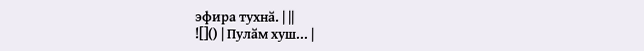эфира тухнӑ. | ||
![]() | Пулӑм хуш... |